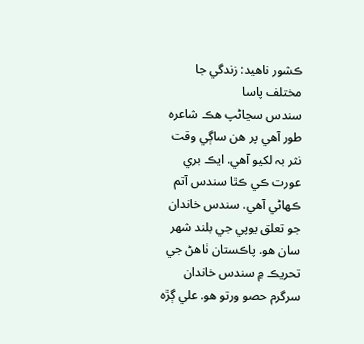ڪشور ناهيد: زندگي جا مختلف پاسا
سندس سڃاڻپ هڪ شاعرہ طور آهي پر هن ساڳي وقت نثر بہ لکيو آهي. ايڪ بري عورت ڪي ڪٿا سندس آتم ڪھاڻي آهي. سندس خاندان جو تعلق يوپي جي بلند شھر سان هو. پاڪستان ٺاهڻ جي تحريڪ ۾ سندس خاندان سرگرم حصو ورتو هو. علي ڳڙه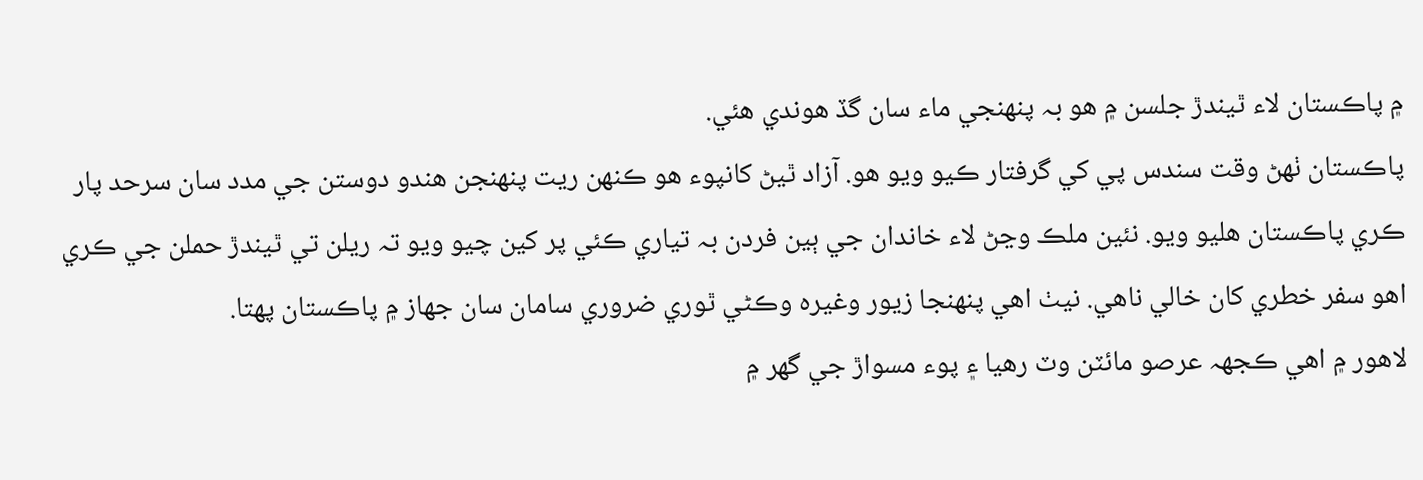۾ پاڪستان لاء ٿيندڙ جلسن ۾ هو بہ پنھنجي ماء سان گڏ هوندي هئي.
پاڪستان ٺھڻ وقت سندس پي کي گرفتار ڪيو ويو هو. آزاد ٿيڻ کانپوء هو ڪنھن ريت پنھنجن هندو دوستن جي مدد سان سرحد پار ڪري پاڪستان هليو ويو. نئين ملڪ وڃڻ لاء خاندان جي ٻين فردن بہ تياري ڪئي پر کين چيو ويو تہ ريلن تي ٿيندڙ حملن جي ڪري اهو سفر خطري کان خالي ناهي. نيٺ اهي پنھنجا زيور وغيرہ وڪڻي ٿوري ضروري سامان سان جھاز ۾ پاڪستان پھتا.
لاهور ۾ اهي ڪجهہ عرصو مائٽن وٽ رهيا ۽ پوء مسواڙ جي گهر ۾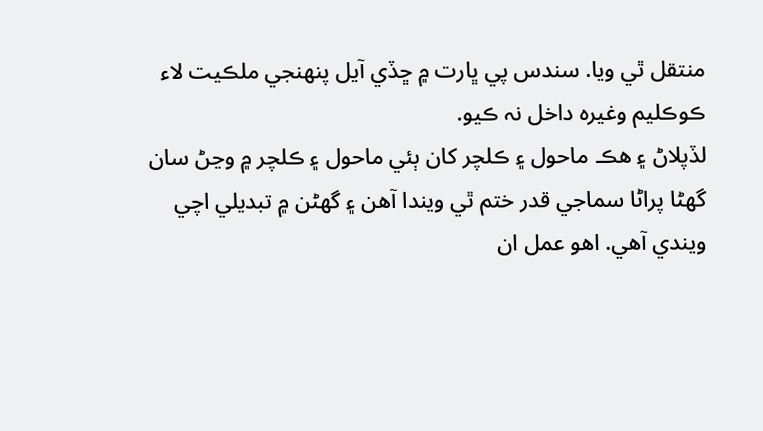منتقل ٿي ويا. سندس پي ڀارت ۾ ڇڏي آيل پنھنجي ملڪيت لاء ڪوڪليم وغيرہ داخل نہ ڪيو.
لڏپلاڻ ۽ هڪ ماحول ۽ ڪلچر کان ٻئي ماحول ۽ ڪلچر ۾ وڃڻ سان گهڻا پراڻا سماجي قدر ختم ٿي ويندا آهن ۽ گهڻن ۾ تبديلي اچي ويندي آهي. اهو عمل ان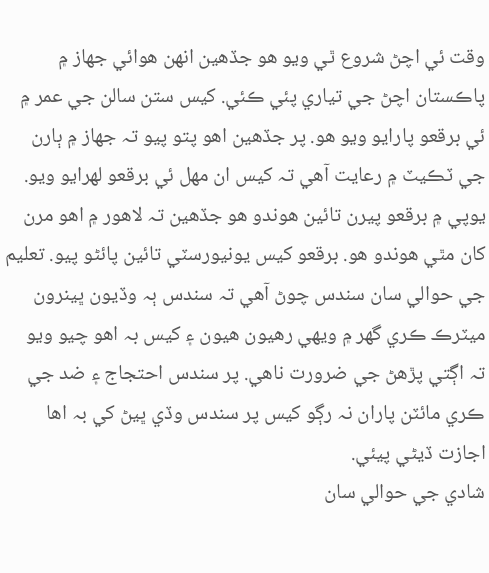وقت ئي اچڻ شروع ٿي ويو هو جڏهين انھن هوائي جھاز ۾ پاڪستان اچڻ جي تياري پئي ڪئي. کيس ستن سالن جي عمر ۾ ئي برقعو پارايو ويو هو. پر جڏهين اهو پتو پيو تہ جھاز ۾ ٻارن جي ٽڪيٽ ۾ رعايت آهي تہ کيس ان مھل ئي برقعو لھرايو ويو. يوپي ۾ برقعو پيرن تائين هوندو هو جڏهين تہ لاهور ۾ اهو مرن کان مٿي هوندو هو. برقعو کيس يونيورسٽي تائين پائڻو پيو. تعليم جي حوالي سان سندس چوڻ آهي تہ سندس ٻہ وڏيون ڀينرون ميٽرڪ ڪري گهر ۾ ويھي رهيون هيون ۽ کيس بہ اهو چيو ويو تہ اڳتي پڙهڻ جي ضرورت ناهي. پر سندس احتجاج ۽ ضد جي ڪري مائٽن پاران نہ رڳو کيس پر سندس وڏي ڀيڻ کي بہ اها اجازت ڏيڻي پيئي.
شادي جي حوالي سان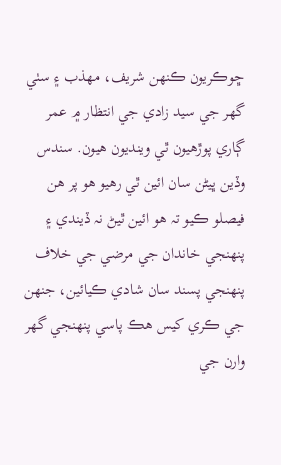ڇوڪريون ڪنھن شريف، مھذب ۽ سٺي گهر جي سيد زادي جي انتظار ۾ عمر ڳاري پوڙهيون ٿي وينديون هيون. سندس وڏين ڀيڻن سان ائين ٿي رهيو هو پر هن فيصلو ڪيو تہ هو ائين ٿيڻ نہ ڏيندي ۽ پنھنجي خاندان جي مرضي جي خلاف پنھنجي پسند سان شادي ڪيائين، جنھن جي ڪري کيس هڪ پاسي پنھنجي گهر وارن جي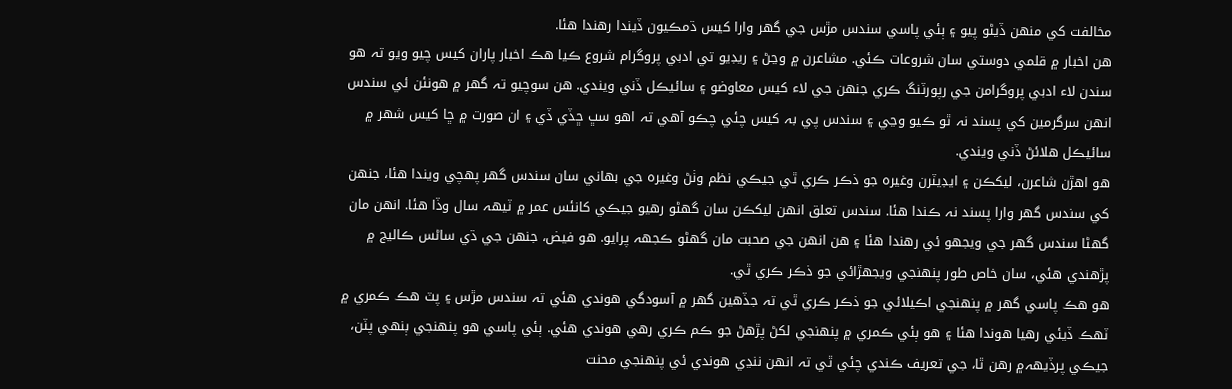مخالفت کي منھن ڏيڻو پيو ۽ ٻئي پاسي سندس مڙس جي گهر وارا کيس ڌمڪيون ڏيندا رهندا هئا.
هن اخبار ۾ قلمي دوستي سان شروعات ڪئي. مشاعرن ۾ وڃڻ ۽ ريڊيو تي ادبي پروگرام شروع ڪيا هڪ اخبار پاران کيس چيو ويو تہ هو سندن لاء ادبي پروگرامن جي رپورٽنگ ڪري جنھن جي لاء کيس معاوضو ۽ سائيڪل ڏني ويندي. هن سوچيو تہ گهر ۾ هونئن ئي سندس انھن سرگرمين کي پسند نہ ٿو ڪيو وڃي ۽ سندس پي بہ کيس چئي چڪو آهي تہ اهو سڀ ڇڏي ڏي ۽ ان صورت ۾ ڇا کيس شھر ۾ سائيڪل هلائڻ ڏني ويندي.
هو اهڙن شاعرن، ليکڪن ۽ ايڊيٽرن وغيرہ جو ذڪر ڪري ٿي جيڪي نظم وٺڻ وغيرہ جي بھاني سان سندس گهر پھچي ويندا هئا، جنھن کي سندس گهر وارا پسند نہ ڪندا هئا. سندس تعلق انھن ليکڪن سان گهڻو رهيو جيڪي کانئس عمر ۾ ٽيھہ سال وڏا هئا. انھن مان گهڻا سندس گهر جي ويجهو ئي رهندا هئا ۽ هن انھن جي صحبت مان گهڻو ڪجهہ پرايو. هو فيض، جنھن جي ڌي ساڻس ڪاليج ۾ پڙهندي هئي، سان خاص طور پنھنجي ويجهڙائي جو ذڪر ڪري ٿي.
هو هڪ پاسي گهر ۾ پنھنجي اڪيلائي جو ذڪر ڪري ٿي تہ جڏهين گهر ۾ آسودگي هوندي هئي تہ سندس مڙس ۽ پٽ هڪ ڪمري ۾ ٽھڪ ڏيئي رهيا هوندا هئا ۽ هو ٻئي ڪمري ۾ پنھنجي لکڻ پڙهڻ جو ڪم ڪري رهي هوندي هئي. ٻئي پاسي هو پنھنجي ٻنھي پٽن، جيڪي پرڏيھہ۾ رهن ٿا، جي تعريف ڪندي چئي ٿي تہ انھن ننڍي هوندي ئي پنھنجي محنت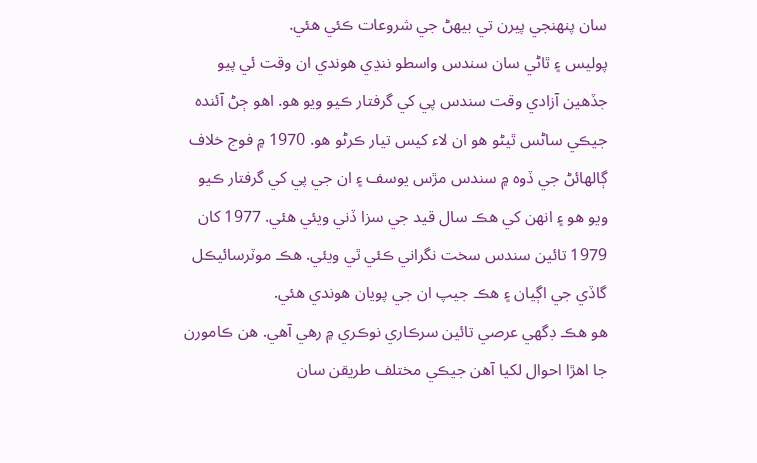سان پنھنجي پيرن تي بيھڻ جي شروعات ڪئي هئي.
پوليس ۽ ٿاڻي سان سندس واسطو ننڍي هوندي ان وقت ئي پيو جڏهين آزادي وقت سندس پي کي گرفتار ڪيو ويو هو. اهو ڄڻ آئندہ جيڪي ساڻس ٿيڻو هو ان لاء کيس تيار ڪرڻو هو. 1970 ۾ فوج خلاف ڳالھائڻ جي ڏوه ۾ سندس مڙس يوسف ۽ ان جي پي کي گرفتار ڪيو ويو هو ۽ انھن کي هڪ سال قيد جي سزا ڏني ويئي هئي. 1977 کان 1979 تائين سندس سخت نگراني ڪئي ٿي ويئي. هڪ موٽرسائيڪل گاڏي جي اڳيان ۽ هڪ جيپ ان جي پويان هوندي هئي.
هو هڪ ڊگهي عرصي تائين سرڪاري نوڪري ۾ رهي آهي. هن ڪامورن جا اهڙا احوال لکيا آهن جيڪي مختلف طريقن سان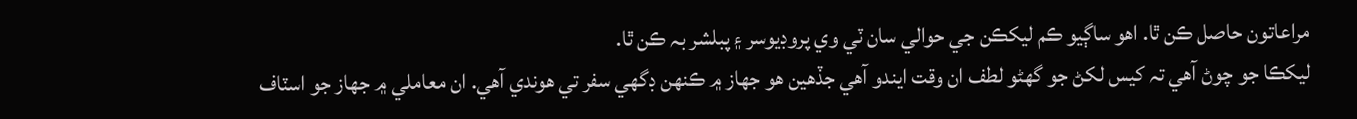مراعاتون حاصل ڪن ٿا. اهو ساڳيو ڪم ليکڪن جي حوالي سان ٽي وي پروڊيوسر ۽ پبلشر بہ ڪن ٿا.
ليکڪا جو چوڻ آهي تہ کيس لکڻ جو گهڻو لطف ان وقت ايندو آهي جڏهين هو جھاز ۾ ڪنھن ڊگهي سفر تي هوندي آهي. ان معاملي ۾ جھاز جو اسٽاف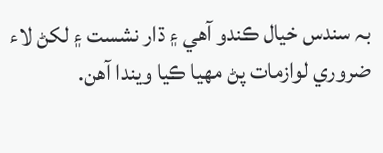بہ سندس خيال ڪندو آهي ۽ ڌار نشست ۽ لکڻ لاء ضروري لوازمات پڻ مھيا ڪيا ويندا آهن.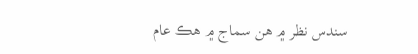سندس نظر ۾ هن سماج ۾ هڪ عام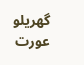گهريلو عورت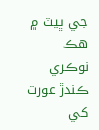جي ڀيٽ ۾ هڪ نوڪري ڪندڙ عورت کي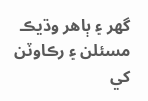گهر ۽ ٻاهر وڌيڪ مسئلن ۽ رڪاوٽن کي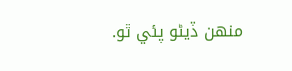منھن ڏيڻو پئي ٿو.